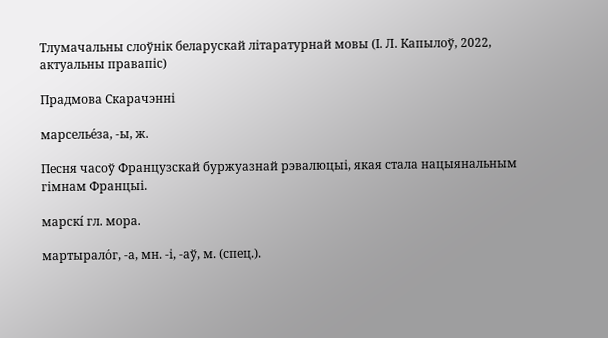Тлумачальны слоўнік беларускай літаратурнай мовы (І. Л. Капылоў, 2022, актуальны правапіс)

Прадмова Скарачэнні

марселье́за, -ы, ж.

Песня часоў Французскай буржуазнай рэвалюцыі, якая стала нацыянальным гімнам Францыі.

марскі́ гл. мора.

мартырало́г, -а, мн. -і, -аў, м. (спец.).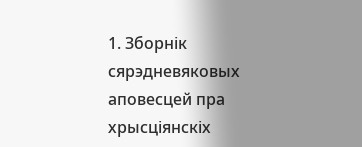1. Зборнік сярэдневяковых аповесцей пра хрысціянскіх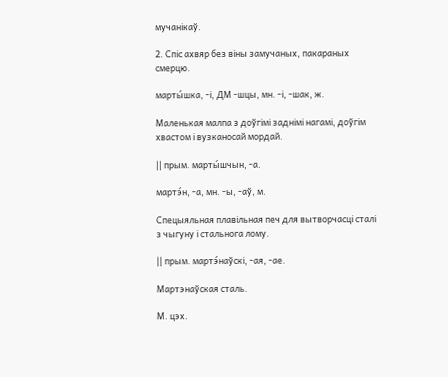мучанікаў.

2. Спіс ахвяр без віны замучаных, пакараных смерцю.

марты́шка, -і, ДМ -шцы, мн. -і, -шак, ж.

Маленькая малпа з доўгімі заднімі нагамі, доўгім хвастом і вузканосай мордай.

|| прым. марты́шчын, -а.

мартэ́н, -а, мн. -ы, -аў, м.

Спецыяльная плавільная печ для вытворчасці сталі з чыгуну і стальнога лому.

|| прым. мартэ́наўскі, -ая, -ае.

Мартэнаўская сталь.

М. цэх.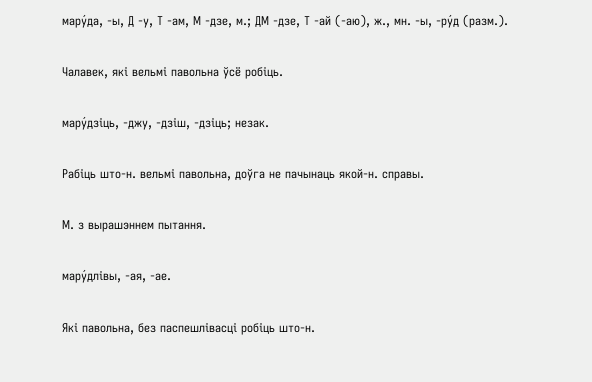мару́да, -ы, Д -у, Т -ам, М -дзе, м.; ДМ -дзе, Т -ай (-аю), ж., мн. -ы, -ру́д (разм.).

Чалавек, які вельмі павольна ўсё робіць.

мару́дзіць, -джу, -дзіш, -дзіць; незак.

Рабіць што-н. вельмі павольна, доўга не пачынаць якой-н. справы.

М. з вырашэннем пытання.

мару́длівы, -ая, -ае.

Які павольна, без паспешлівасці робіць што-н.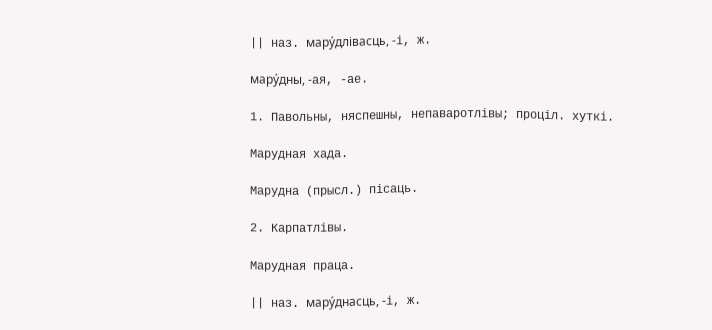|| наз. мару́длівасць, -і, ж.

мару́дны, -ая, -ае.

1. Павольны, няспешны, непаваротлівы; проціл. хуткі.

Марудная хада.

Марудна (прысл.) пісаць.

2. Карпатлівы.

Марудная праца.

|| наз. мару́днасць, -і, ж.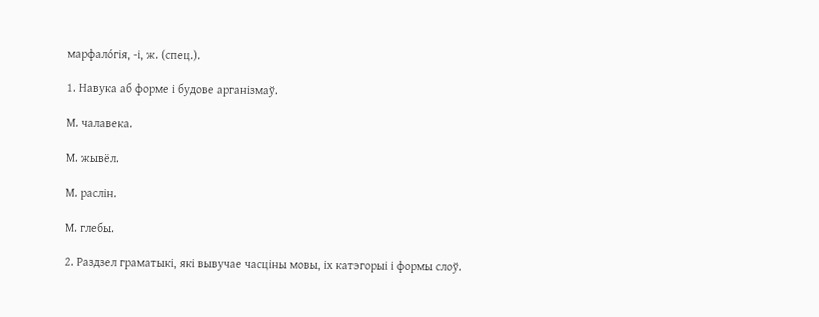марфало́гія, -і, ж. (спец.).

1. Навука аб форме і будове арганізмаў.

М. чалавека.

М. жывёл.

М. раслін.

М. глебы.

2. Раздзел граматыкі, які вывучае часціны мовы, іх катэгорыі і формы слоў.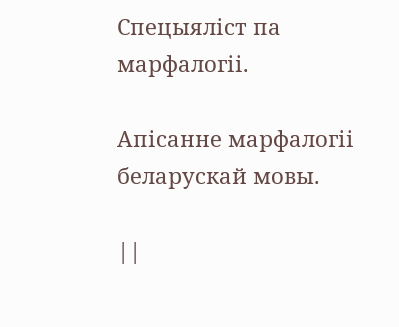Спецыяліст па марфалогіі.

Апісанне марфалогіі беларускай мовы.

||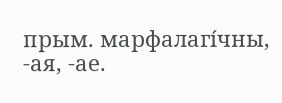прым. марфалагі́чны, -ая, -ае.